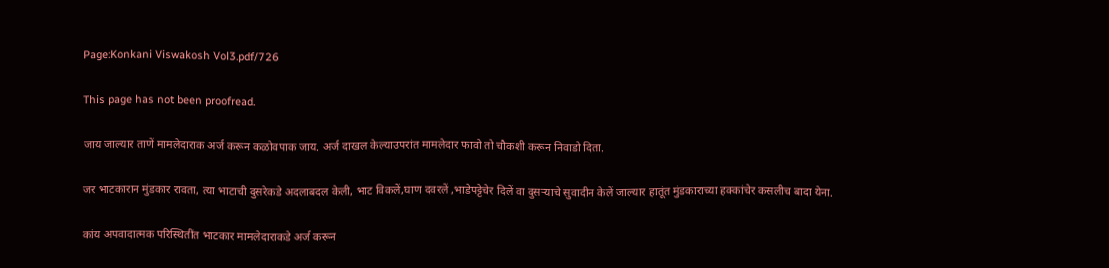Page:Konkani Viswakosh Vol3.pdf/726

This page has not been proofread.

जाय जाल्यार ताणें मामलेदाराक अर्ज करून कळोवपाक जाय. अर्ज दाखल केल्याउपरांत मामलेदार फावो तो चौकशी करून निवाडो दिता.

जर भाटकारान मुंडकार रावता, त्या भाटाची दुसरेकडे अदलाबदल केली, भाट विकलें,घाण दवरलें ,भाडेपट्टेचेर दिलें वा दुसऱ्याचे सुवादीन केलें जाल्यार हातूंत मुंडकाराच्या हक्कांचेर कसलीच बादा येना.

कांय अपवादात्मक परिस्थितींत भाटकार मामलेदाराकडे अर्ज करून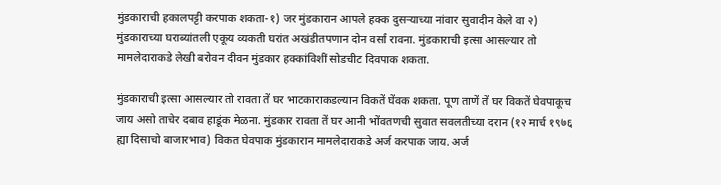मुंडकाराची हकालपट्टी करपाक शकता-१) जर मुंडकारान आपले हक्क दुसऱ्याच्या नांवार सुवादीन केले वा २) मुंडकाराच्या घराब्यांतली एकूय व्यकती घरांत अखंडीतपणान दोन वर्सां रावना. मुंडकाराची इत्सा आसल्यार तो मामलेदाराकडे लेखी बरोवन दीवन मुंडकार हक्कांविशीं सोडचीट दिवपाक शकता.

मुंडकाराची इत्सा आसल्यार तो रावता तें घर भाटकाराकडल्यान विकतें घेंवक शकता. पूण ताणें तें घर विकतें घेवपाकूच जाय असो ताचेर दबाव हाडूंक मेळना. मुंडकार रावता तें घर आनी भोंवतणची सुवात सवलतीच्या दरान (१२ मार्च १९७६ ह्या दिसाचो बाजारभाव) विकत घेवपाक मुंडकारान मामलेदाराकडे अर्ज करपाक जाय. अर्ज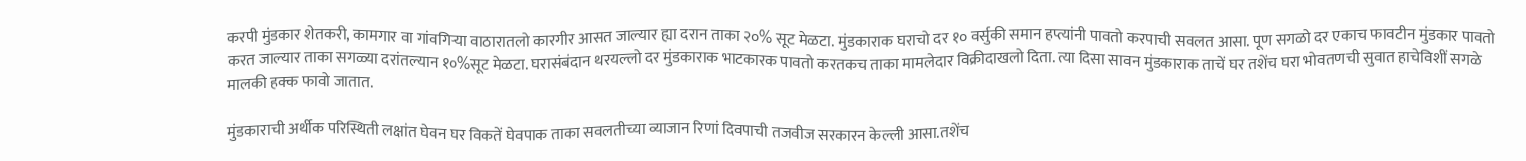करपी मुंडकार शेतकरी, कामगार वा गांवगिऱ्या वाठारातलो कारगीर आसत जाल्यार ह्या दरान ताका २०% सूट मेळटा. मुंडकाराक घराचो दर १० वर्सुकी समान हप्त्यांनी पावतो करपाची सवलत आसा. पूण सगळो दर एकाच फावटीन मुंडकार पावतो करत जाल्यार ताका सगळ्या दरांतल्यान १०%सूट मेळटा. घरासंबंदान थरयल्लो दर मुंडकाराक भाटकारक पावतो करतकच ताका मामलेदार विक्रीदाखलो दिता. त्या दिसा सावन मुंडकाराक ताचें घर तशेंच घरा भोवतणची सुवात हाचेविशीं सगळे मालकी हक्क फावो जातात.

मुंडकाराची अर्थीक परिस्थिती लक्षांत घेवन घर विकतें घेवपाक ताका सवलतीच्या व्याजान रिणां दिवपाची तजवीज सरकारन केल्ली आसा.तशेंच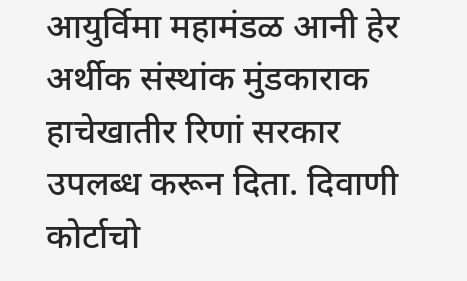आयुर्विमा महामंडळ आनी हेर अर्थीक संस्थांक मुंडकाराक हाचेखातीर रिणां सरकार उपलब्ध करून दिता. दिवाणी कोर्टाचो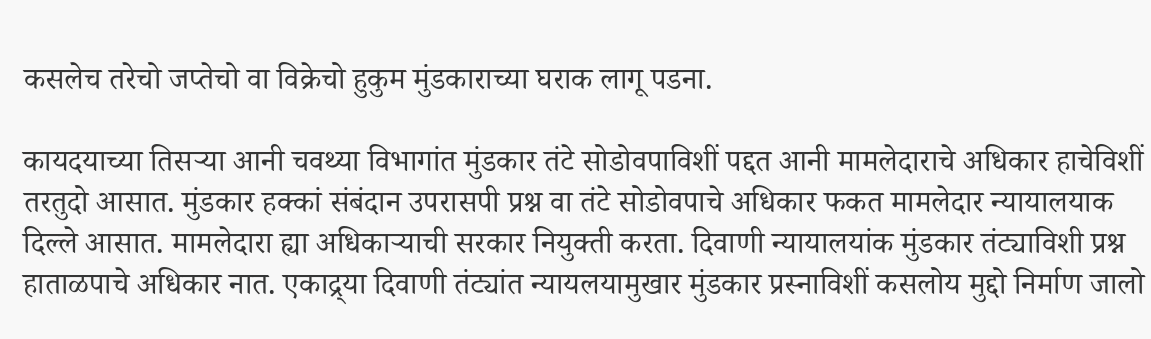कसलेच तरेचो जप्तेचो वा विक्रेचो हुकुम मुंडकाराच्या घराक लागू पडना.

कायदयाच्या तिसऱ्या आनी चवथ्या विभागांत मुंडकार तंटे सोडोवपाविशीं पद्दत आनी मामलेदाराचे अधिकार हाचेविशीं तरतुदो आसात. मुंडकार हक्कां संबंदान उपरासपी प्रश्न वा तंटे सोडोवपाचे अधिकार फकत मामलेदार न्यायालयाक दिल्ले आसात. मामलेदारा ह्या अधिकाऱ्याची सरकार नियुक्ती करता. दिवाणी न्यायालयांक मुंडकार तंट्याविशी प्रश्न हाताळपाचे अधिकार नात. एकाद्र्या दिवाणी तंट्यांत न्यायलयामुखार मुंडकार प्रस्नाविशीं कसलोय मुद्दो निर्माण जालो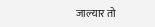जाल्यार तो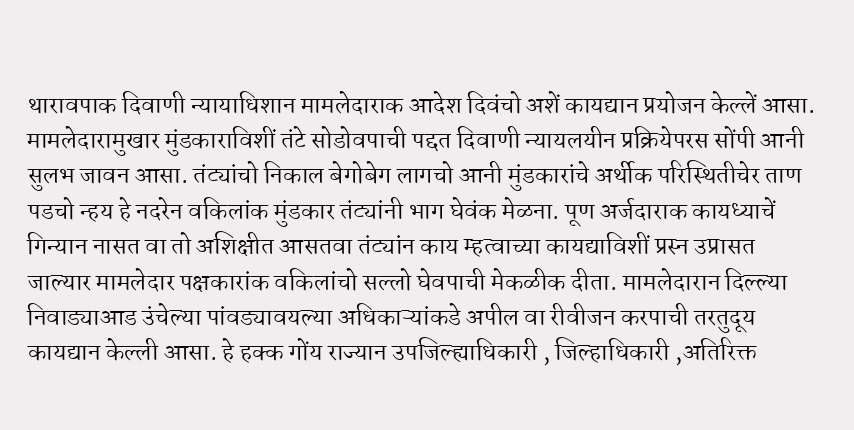थारावपाक दिवाणी न्यायाधिशान मामलेदाराक आदेश दिवंचो अशें कायद्यान प्रयोजन केल्लें आसा. मामलेदारामुखार मुंडकाराविशीं तंटे सोडोवपाची पद्दत दिवाणी न्यायलयीन प्रक्रियेपरस सोंपी आनी सुलभ जावन आसा. तंट्यांचो निकाल बेगोबेग लागचो आनी मुंडकारांचे अर्थीक परिस्थितीचेर ताण पडचो न्हय हे नदरेन वकिलांक मुंडकार तंट्यांनी भाग घेवंक मेळना. पूण अर्जदाराक कायध्याचें गिन्यान नासत वा तो अशिक्षीत आसतवा तंट्यांन काय म्हत्वाच्या कायद्याविशीं प्रस्न उप्रासत जाल्यार मामलेदार पक्षकारांक वकिलांचो सल्लो घेवपाची मेकळीक दीता. मामलेदारान दिल्ल्या निवाड्याआड उंचेल्या पांवड्यावयल्या अधिकाऱ्यांकडे अपील वा रीवीजन करपाची तरतुदूय कायद्यान केल्ली आसा. हे हक्क गोंय राज्यान उपजिल्ह्याधिकारी , जिल्हाधिकारी ,अतिरिक्त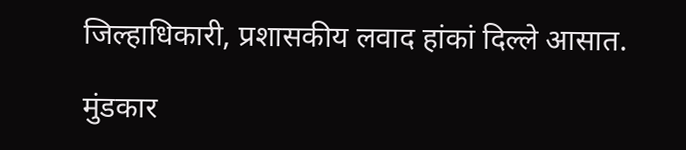जिल्हाधिकारी, प्रशासकीय लवाद हांकां दिल्ले आसात.

मुंडकार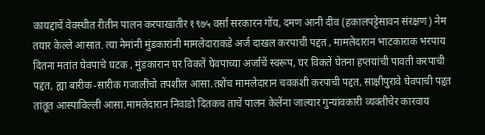कायद्दाचें वेवस्थीत रीतीन पालन करपाखातीर १९७५ वर्सा सरकारन गोंय, दमण आनी दीव (हकालपट्टेसावन संरक्षण) नेम तयार केल्ले आसात. त्या नेमांनी मुंडकारांनी मामलेदाराकडे अर्ज दाखल करपाची पद्दत , मामलेदारान भाटकाराक भरपाय दितना मतांत घेवपाचे घटक , मुंडकारान घर विकतें घेवपाच्या अर्जाचें स्वरूप, घर विकतें घेतना हप्तयांची पावती करपाची पद्दत, ह्या बारीक-सारीक गजालींचो तपशील आसा.तशेंच मामलेदारान चवकशी करपाची पद्दत, साक्षीपुरावे घेवपाची पद्दत तांतूत आस्पाविल्ली आसा.मामलेदारान निवाडो दितकच ताचें पालन केलेंना जाल्यार गुन्यांवकारी व्यक्तीचेर कारवाय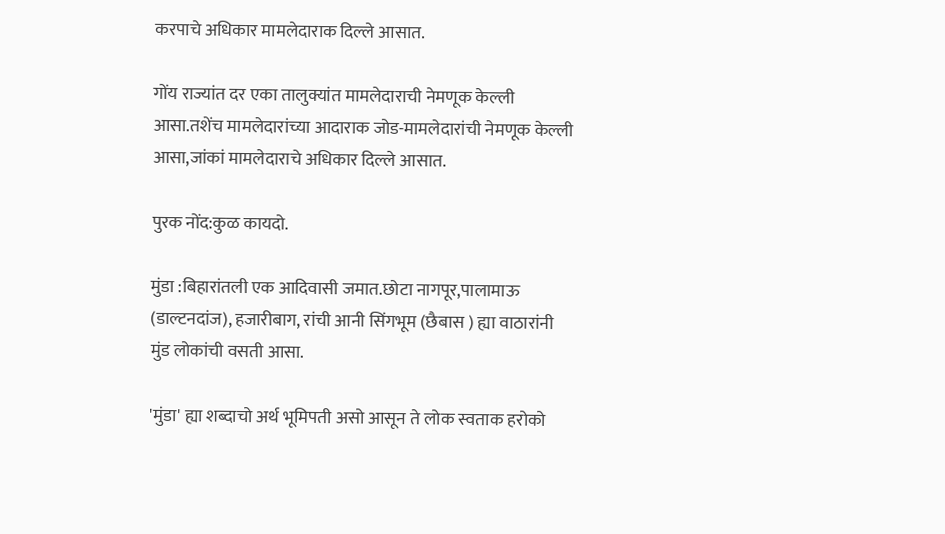करपाचे अधिकार मामलेदाराक दिल्ले आसात.

गोंय राज्यांत दर एका तालुक्यांत मामलेदाराची नेमणूक केल्ली आसा.तशेंच मामलेदारांच्या आदाराक जोड-मामलेदारांची नेमणूक केल्ली आसा,जांकां मामलेदाराचे अधिकार दिल्ले आसात.

पुरक नोंद:कुळ कायदो.

मुंडा :बिहारांतली एक आदिवासी जमात.छोटा नागपूर,पालामाऊ (डाल्टनदांज), हजारीबाग, रांची आनी सिंगभूम (छैबास ) ह्या वाठारांनी मुंड लोकांची वसती आसा.

'मुंडा' ह्या शब्दाचो अर्थ भूमिपती असो आसून ते लोक स्वताक हरोको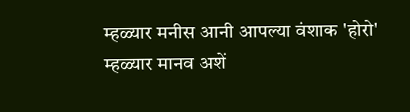म्हळ्यार मनीस आनी आपल्या वंशाक 'होरो' म्हळ्यार मानव अशें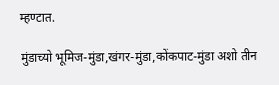म्हण्टात.

मुंडाच्यो भूमिज-मुंडा,खंगर-मुंडा,कोंकपाट-मुंडा अशो तीन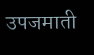उपजमाती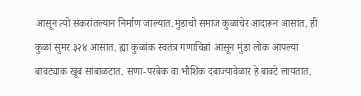आसून त्यो संकरांतल्यान निर्माण जाल्यात.मुंडाचो समाज कुळांचेर आदारून आसात. हीं कुळां सुमर ३२४ आसात. ह्या कुळांक स्वतंत्र गणाचिन्नां आसून मुंडा लोक आपल्या बावट्याक खूब सांबाळटात. सणा-परबेक वा भौशिक दबाज्यावेळार हे बावटे लायतात.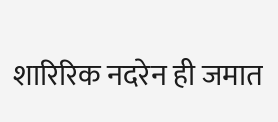शारिरिक नदरेन ही जमात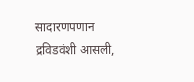सादारणपणान द्रविडवंशी आसली,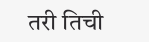तरी तिची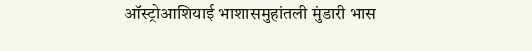ऑस्ट्रोआशियाई भाशासमुहांतली मुंडारी भास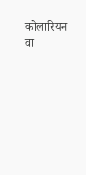कोलारियन वा